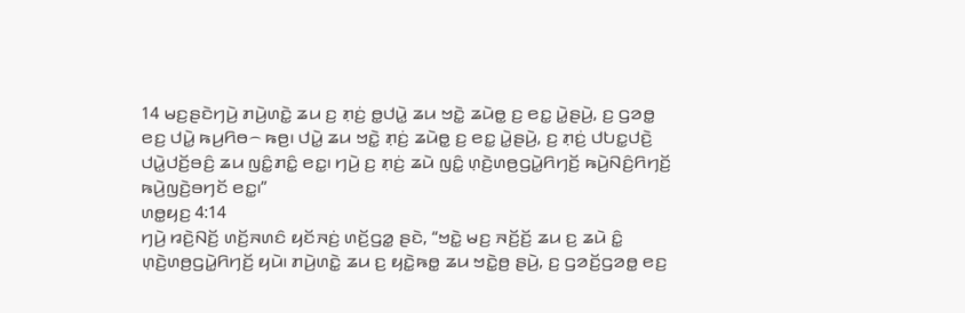14 ꤗꤢ꤬ꤔꤢꤧꤚꤣꤧ꤬ ꤊꤣꤧ꤬ꤛꤢꤧ꤭ ꤘꤣ ꤢ꤬ ꤊ꤫ꤢꤦ꤬ ꤥ꤭ꤓꤣꤧ꤭ ꤘꤣ ꤠꤢꤧ꤭ ꤘꤣꤧꤥ꤭ ꤢ꤬ ꤕꤢ꤭ ꤣꤧ꤭ꤔꤣꤧ꤬, ꤢ꤬ ꤞꤤꤥ꤭ ꤕꤢ꤬ ꤓꤣꤧ꤭ ꤒꤣ꤬ꤖꤥ꤮ ꤒꤥ꤬꤯ ꤓꤣꤧ꤭ ꤘꤣ ꤠꤢꤧ꤭ ꤊ꤫ꤢꤦ꤬ ꤘꤣꤧꤥ꤭ ꤢ꤬ ꤕꤢ꤭ ꤣꤧ꤭ꤔꤣꤧ꤬, ꤢ꤬ ꤊ꤫ꤢꤦ꤬ ꤓꤝꤢ꤭ꤓꤢꤧ꤬ ꤓꤣꤧ꤭ꤓꤢꤩ꤬ꤋꤢꤨ꤬ ꤘꤣ ꤜꤢꤨ꤭ꤊꤢꤨ꤭ ꤕꤢ꤭꤯ ꤚꤣꤧ꤬ ꤢ꤬ ꤊ꤫ꤢꤦ꤬ ꤘꤣꤧ ꤜꤢꤨ꤭ ꤛ꤫ꤢꤧ꤬ꤛꤥ꤬ꤞꤣꤧ꤭ꤖꤚꤢꤩ꤬ ꤒꤣꤧ꤬ꤡꤢꤨ꤬ꤖꤚꤢꤩ꤬ ꤒꤣꤧ꤬ꤜꤢꤧ꤬ꤋꤚꤢꤩ ꤕꤢ꤭꤯”
ꤛꤥ꤭ꤟꤢ꤬ 4:14
ꤚꤣꤧ꤬ ꤙꤢꤧ꤬ꤡꤢꤩ꤬ ꤛꤢꤩ꤬ꤏꤛꤢꤨ ꤟꤢꤩꤏꤢꤦ꤬ ꤛꤢꤩ꤬ꤞꤤ꤭ ꤔꤢꤧ, “ꤠꤢꤧ꤭ ꤗꤢ꤬ ꤏꤢꤩ꤬ꤢꤩ꤬ ꤘꤣ ꤢ꤬ ꤘꤣꤧ ꤢꤨ꤭ ꤛ꤫ꤢꤧ꤬ꤛꤥ꤬ꤞꤣꤧ꤭ꤖꤚꤢꤩ꤬ ꤟꤣꤧ꤯ ꤊꤣꤧ꤬ꤛꤢꤧ꤭ ꤘꤣ ꤢ꤬ ꤟꤢꤧ꤭ꤒꤥ꤭ ꤘꤣ ꤠꤢꤧ꤭ꤥ꤬ ꤔꤣꤧ꤬, ꤢ꤬ ꤞꤤꤢꤩ꤬ꤞꤤꤥ꤭ ꤕꤢ꤬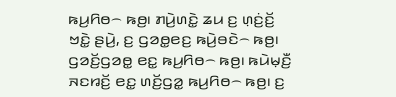ꤒꤣ꤬ꤖꤥ꤮ ꤒꤥ꤬꤯ ꤊꤣꤧ꤬ꤛꤢꤧ꤭ ꤘꤣ ꤢ꤬ ꤛ꤫ꤢꤦ꤬ꤢꤩ꤬ ꤠꤢꤧ꤭ ꤔꤣꤧ꤬, ꤢ꤬ ꤞꤤꤥ꤭ꤕꤢ꤬ ꤒꤣꤧ꤬ꤋꤢꤧ꤮ ꤒꤥ꤬꤯
ꤞꤤꤢꤩ꤬ꤞꤤꤥ꤭ ꤕꤢ꤭ ꤒꤣ꤬ꤖꤥ꤮ ꤒꤥ꤬꤯ ꤒꤣꤧꤗ꤫ꤢꤪ꤬ ꤏꤢꤙꤢꤩ꤬ ꤕꤢ꤭ ꤛꤢꤩ꤬ꤞꤤ꤭ ꤒꤣ꤬ꤖꤥ꤮ ꤒꤥ꤬꤯ ꤢ꤬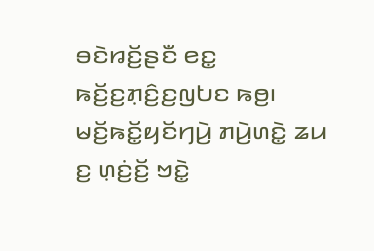ꤋꤢꤧꤙꤢꤩ꤬ꤔꤢꤪ ꤕꤢ꤭ ꤒꤢꤩ꤬ꤢ꤬ꤊ꤫ꤢꤨ꤬ꤢ꤬ꤜꤝꤢ ꤒꤥ꤬꤯
ꤗꤢꤩ꤬ꤒꤢꤩ꤭ꤟꤢꤩꤚꤣꤧ꤬ ꤊꤣꤧ꤬ꤛꤢꤧ꤭ ꤘꤣ ꤢ꤬ ꤛ꤫ꤢꤦ꤬ꤢꤩ꤬ ꤠꤢꤧ꤭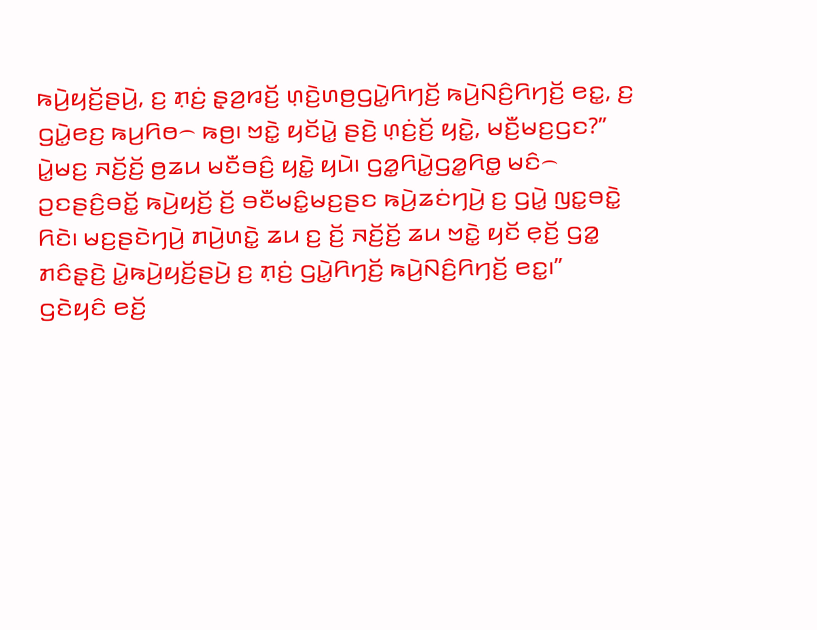ꤒꤣꤧ꤬ꤟꤢꤩ꤬ꤔꤣꤧ꤬, ꤢ꤬ ꤊ꤫ꤢꤦ꤬ ꤔ꤫ꤤ꤬ꤙꤢꤩ꤬ ꤛ꤫ꤢꤧ꤬ꤛꤥ꤬ꤞꤣꤧ꤭ꤖꤚꤢꤩ꤬ ꤒꤣꤧ꤬ꤡꤢꤨ꤬ꤖꤚꤢꤩ꤬ ꤕꤢ꤭, ꤢ꤬ ꤞꤣꤧ꤭ꤕꤢ꤬ ꤒꤣ꤬ꤖꤥ꤮ ꤒꤥ꤬꤯ ꤠꤢꤧ꤭ ꤟꤢꤩꤣꤧ꤭ ꤔꤢꤧ꤬ ꤛ꤫ꤢꤦ꤬ꤢꤩ꤬ ꤟꤢꤧ꤭, ꤗꤢꤪ꤬ꤗꤢ꤬ꤞꤢ?”
ꤣꤧ꤭ꤗꤢ꤬ ꤏꤢꤩ꤬ꤢꤩ꤬ ꤥ꤬ꤘꤣ ꤗꤢꤪꤋꤢꤨ꤬ ꤟꤢꤧ꤭ ꤟꤣꤧ꤯ ꤞꤤ꤭ꤖꤣꤧ꤭ꤞꤤ꤭ꤖꤥ꤭ ꤗꤢꤨ꤮ ꤑꤢꤔꤢꤨ꤬ꤋꤢꤩ꤭ ꤒꤣꤧ꤬ꤟꤢꤩ꤬ ꤢꤩ꤬ ꤋꤢꤪꤗꤢꤨ꤭ꤗꤢ꤬ꤔꤢ ꤒꤣꤧ꤬ꤘꤢꤦꤚꤣꤧ꤬ ꤢ꤬ ꤞꤣꤧ꤭ ꤜꤢ꤭ꤋꤢꤧ꤭ ꤖꤢꤧ꤯ ꤗꤢ꤬ꤔꤢꤧꤚꤣꤧ꤬ ꤊꤣꤧ꤬ꤛꤢꤧ꤭ ꤘꤣ ꤢ꤬ ꤢꤩ꤬ ꤏꤢꤩ꤬ꤢꤩ꤬ ꤘꤣ ꤠꤢꤧ꤭ ꤟꤢꤩ ꤕ꤫ꤢꤩ꤬ ꤞꤤ꤭ ꤊꤢꤨꤔ꤫ꤢꤧ꤬ ꤣꤧ꤭ꤒꤣꤧ꤬ꤟꤢꤩ꤬ꤔꤣꤧ꤬ ꤢ꤬ ꤊ꤫ꤢꤦ꤬ ꤞꤣꤧ꤭ꤖꤚꤢꤩ꤬ ꤒꤣꤧ꤬ꤡꤢꤨ꤬ꤖꤚꤢꤩ꤬ ꤕꤢ꤭꤯”
ꤞꤢꤧꤟꤢꤨ ꤕꤢꤩ꤬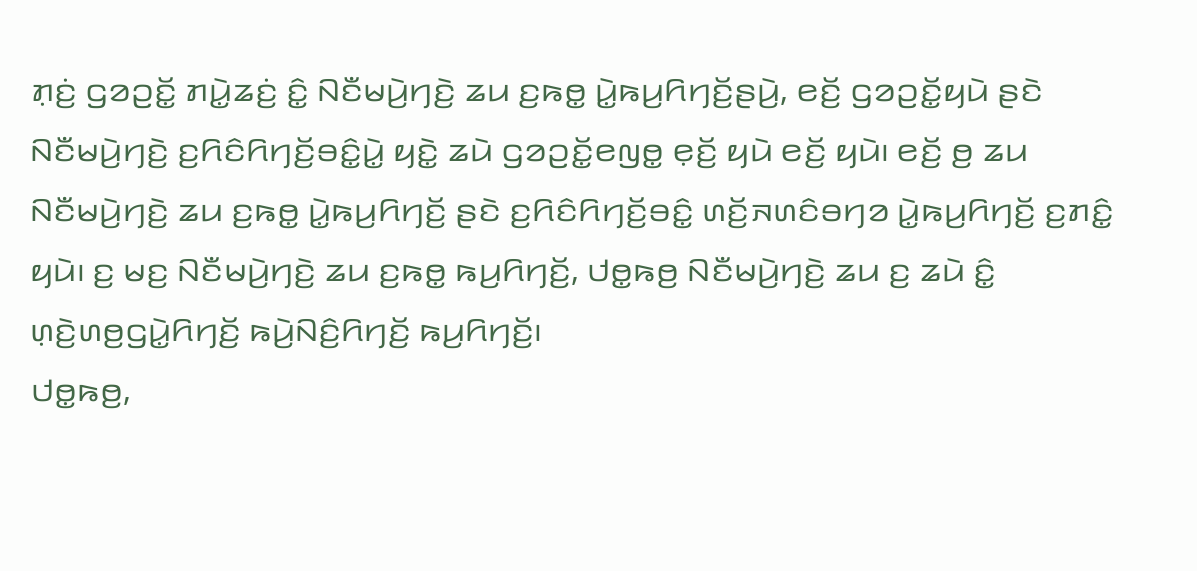ꤊ꤫ꤢꤦ꤬ ꤞꤤꤑꤢꤩ꤭ ꤊꤣꤧ꤭ꤘꤢꤦ꤬ ꤢꤨ꤭ ꤡꤢꤪꤗꤣꤧ꤬ꤚꤢꤧ꤬ ꤘꤣ ꤢ꤬ꤒꤥ꤭ ꤣꤧ꤭ꤒꤣ꤬ꤖꤚꤢꤩ꤬ꤔꤣꤧ꤬, ꤕꤢꤩ꤬ ꤞꤤꤑꤢꤩ꤭ꤟꤣꤧ ꤔꤢꤧ ꤡꤢꤪꤗꤣꤧ꤬ꤚꤢꤧ꤬ ꤢ꤬ꤖꤢꤨꤖꤚꤢꤩ꤬ꤋꤢꤨ꤭ꤣꤧ꤭ ꤟꤢꤧ꤭ ꤘꤣꤧ ꤞꤤꤑꤢꤩ꤭ꤕꤜꤥ꤭ ꤕ꤫ꤢꤩ꤬ ꤟꤣꤧ ꤕꤢꤩ꤬ ꤟꤣꤧ꤯ ꤕꤢꤩ꤬ ꤥ꤬ ꤘꤣ ꤡꤢꤪꤗꤣꤧ꤬ꤚꤢꤧ꤬ ꤘꤣ ꤢ꤬ꤒꤥ꤭ ꤣꤧ꤭ꤒꤣ꤬ꤖꤚꤢꤩ꤬ ꤔꤢꤧ ꤢ꤬ꤖꤢꤨꤖꤚꤢꤩ꤬ꤋꤢꤨ꤭ ꤛꤢꤩ꤬ꤏꤛꤢꤨꤋꤚꤤ ꤣꤧ꤭ꤒꤣ꤬ꤖꤚꤢꤩ꤬ ꤢ꤬ꤊꤢꤨ꤭ ꤟꤣꤧ꤯ ꤢ꤬ ꤗꤢ꤬ ꤡꤢꤪꤗꤣꤧ꤬ꤚꤢꤧ꤬ ꤘꤣ ꤢ꤬ꤒꤥ꤭ ꤒꤣ꤬ꤖꤚꤢꤩ꤬, ꤓꤥ꤭ꤒꤥ꤬ ꤡꤢꤪꤗꤣꤧ꤬ꤚꤢꤧ꤬ ꤘꤣ ꤢ꤬ ꤘꤣꤧ ꤢꤨ꤭ ꤛ꤫ꤢꤧ꤬ꤛꤥ꤬ꤞꤣꤧ꤭ꤖꤚꤢꤩ꤬ ꤒꤣꤧ꤬ꤡꤢꤨ꤬ꤖꤚꤢꤩ꤬ ꤒꤣ꤬ꤖꤚꤢꤩ꤬꤯
ꤓꤥ꤭ꤒꤥ꤬,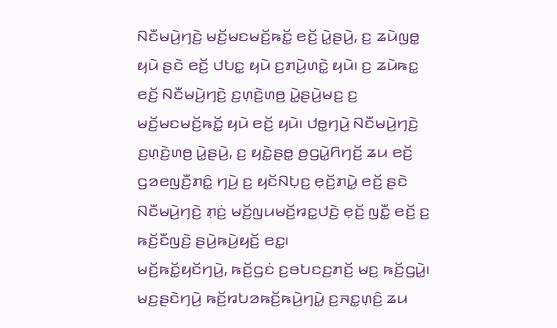ꤡꤢꤪꤗꤣꤧ꤬ꤚꤢꤧ꤬ ꤗꤢꤩ꤬ꤗꤢꤗꤢꤩ꤬ꤒꤢꤩ꤭ ꤕꤢꤩ꤬ ꤣꤧ꤭ꤔꤣꤧ꤬, ꤢ꤬ ꤘꤣꤧꤜꤥ꤭ ꤟꤣꤧ ꤔꤢꤧ ꤕꤢꤩ꤬ ꤓꤝꤢ꤭ ꤟꤣꤧ ꤢ꤬ꤊꤣꤧ꤬ꤛꤢꤧ꤭ ꤟꤣꤧ꤯ ꤢ꤬ ꤘꤣꤧꤒꤢ꤭ ꤕꤢꤩ꤬ ꤡꤢꤪꤗꤣꤧ꤬ꤚꤢꤧ꤬ ꤢ꤬ꤛ꤫ꤢꤧ꤬ꤛꤥ꤬ ꤣꤧ꤭ꤔꤣꤧ꤬ꤗꤢ꤬ ꤢ꤬ ꤗꤢꤩ꤬ꤗꤢꤗꤢꤩ꤬ꤒꤢꤩ꤭ ꤟꤣꤧ ꤕꤢꤩ꤬ ꤟꤣꤧ꤯ ꤓꤥ꤭ꤚꤣꤧ꤬ ꤡꤢꤪꤗꤣꤧ꤬ꤚꤢꤧ꤬ ꤢ꤬ꤛ꤫ꤢꤧ꤬ꤛꤥ꤬ ꤣꤧ꤭ꤔꤣꤧ꤬, ꤢ꤬ ꤟꤢꤧ꤭ꤔꤥ꤭ ꤥ꤬ꤞꤣꤧ꤭ꤖꤚꤢꤩ꤬ ꤘꤣ ꤕꤢꤩ꤬ ꤞꤤꤕꤜꤢꤪ꤬ꤊꤢꤨ꤭ ꤚꤣꤧ꤬ ꤢ꤬ ꤟꤢꤩꤡꤝ꤫ꤢ꤬ ꤕ꤫ꤢꤩ꤬ꤊꤣꤧ꤭ ꤕꤢꤩ꤬ ꤔꤢꤧ ꤡꤢꤪꤗꤣꤧ꤬ꤚꤢꤧ꤬ ꤊ꤫ꤢꤦ꤬ ꤗꤢꤩ꤬ꤜꤣꤗꤢꤩ꤬ꤙꤢ꤭ꤓꤢꤧ꤬ ꤕ꤫ꤢꤩ꤬ ꤜꤢꤪ꤭ ꤕꤢꤩ꤬ ꤢ꤬ ꤒꤢꤩ꤬ꤢꤪꤜꤢꤧ꤬ ꤔꤣꤧ꤬ꤒꤣꤧ꤬ꤟꤢꤩ꤬ ꤕꤢ꤭꤯
ꤗꤢꤩ꤬ꤒꤢꤩ꤭ꤟꤢꤩꤚꤣꤧ꤬, ꤒꤢꤩ꤬ꤞꤢꤦ ꤢ꤬ꤋꤝꤢꤢ꤬ꤊꤢꤩ꤬ ꤗꤢ꤬ ꤒꤢꤩ꤬ꤞꤣꤧ꤭꤯ ꤗꤢ꤬ꤔꤢꤧꤚꤣꤧ꤬ ꤒꤢꤩ꤬ꤙꤝꤤꤒꤢꤩ꤬ꤒꤣꤧ꤬ꤚꤣꤧ꤭ ꤢ꤬ꤏꤢ꤭ꤛ꤫ꤢꤨ꤬ ꤘꤣ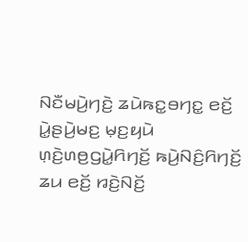ꤡꤢꤪꤗꤣꤧ꤬ꤚꤢꤧ꤬ ꤘꤣꤧꤒꤢ꤭ꤋꤚꤢ꤭ ꤕꤢꤩ꤬ ꤣꤧ꤭ꤔꤣꤧ꤬ꤗꤢ꤬ ꤗ꤫ꤢ꤬ꤟꤣꤧ ꤛ꤫ꤢꤧ꤬ꤛꤥ꤬ꤞꤣꤧ꤭ꤖꤚꤢꤩ꤬ ꤒꤣꤧ꤬ꤡꤢꤨ꤬ꤖꤚꤢꤩ꤬ ꤘꤣ ꤕꤢꤩ꤬ ꤙꤢꤧ꤬ꤡꤢꤩ꤬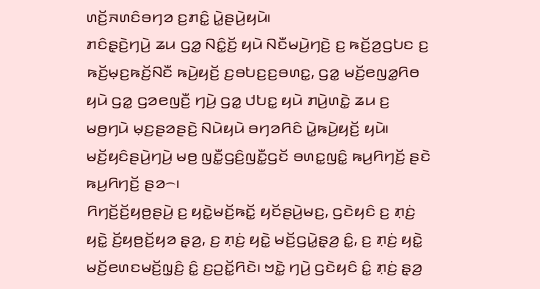ꤛꤢꤩ꤬ꤏꤛꤢꤨꤋꤚꤤ ꤢ꤬ꤊꤢꤨ꤭ ꤣꤧ꤭ꤔꤣꤧ꤬ꤟꤣꤧ꤯
ꤊꤢꤨꤔ꤫ꤢꤧ꤬ꤚꤣꤧ꤬ ꤘꤣ ꤞꤤ꤭ ꤡꤢꤨ꤭ꤢꤩ꤬ ꤟꤣꤧ ꤡꤢꤪꤗꤣꤧ꤬ꤚꤢꤧ꤬ ꤢ꤬ ꤒꤢꤩ꤬ꤤ꤬ꤞꤝꤢ ꤢ꤬ ꤒꤢꤩ꤬ꤗ꤫ꤢ꤬ꤒꤢꤩ꤬ꤡꤢꤪ ꤒꤣꤧ꤬ꤟꤢꤩ꤬ ꤢ꤬ꤋꤝꤢ꤬ꤢ꤬ꤋꤛꤢ꤭, ꤞꤤ꤭ ꤗꤢꤩ꤬ꤕꤜꤤ꤭ꤖꤥ ꤟꤣꤧ ꤞꤤ꤭ ꤞꤤꤕꤜꤢꤪ꤬ ꤚꤣꤧ꤬ ꤞꤤ꤭ ꤓꤝꤢ꤭ ꤟꤣꤧ ꤊꤣꤧ꤬ꤛꤢꤧ꤭ ꤘꤣ ꤢ꤬ ꤗꤥ꤬ꤚꤣꤧ ꤗ꤫ꤢ꤬ꤔꤤꤔꤢꤧ꤬ ꤡꤣꤧꤟꤣꤧ ꤋꤚꤤꤖꤢꤨ ꤣꤧ꤭ꤒꤣꤧ꤬ꤟꤢꤩ꤬ ꤟꤣꤧ꤯ ꤗꤢꤩ꤬ꤟꤢꤨꤔꤣꤧ꤬ꤚꤣꤧ꤬ ꤗꤥ꤬ ꤜꤢꤪ꤭ꤞꤢꤨ꤬ꤜꤢꤪ꤭ꤞꤢꤩ ꤋꤛꤢ꤭ꤜꤢꤨ꤭ ꤒꤣ꤬ꤖꤚꤢꤩ꤬ ꤔꤢꤧ ꤒꤣ꤬ꤖꤚꤢꤩ꤬ ꤔꤤ꤮꤯
ꤖꤚꤢꤩ꤬ꤢꤩ꤬ꤟꤥ꤬ꤔꤣꤧ꤬ ꤢ꤬ ꤟꤢꤧ꤭ꤗꤢꤩ꤬ꤒꤢꤩ꤭ ꤟꤢꤩꤔꤣꤧ꤬ꤗꤢ꤬, ꤞꤢꤧꤟꤢꤨ ꤢ꤬ ꤊ꤫ꤢꤦ꤬ ꤟꤢꤧ꤭ ꤢꤩ꤬ꤟꤥ꤬ꤢꤩ꤬ꤟꤤ ꤔ꤫ꤤ꤬, ꤢ꤬ ꤊ꤫ꤢꤦ꤬ ꤟꤢꤧ꤭ ꤗꤢꤩ꤬ꤞꤣꤧ꤭ꤔ꤫ꤤ꤬ ꤢꤨ꤭, ꤢ꤬ ꤊ꤫ꤢꤦ꤬ ꤟꤢꤧ꤭ ꤗꤢꤩ꤬ꤕꤛꤢꤗꤢꤩ꤬ꤜ꤫ꤢꤨ꤬ ꤢꤨ꤭ ꤢ꤬ꤑꤢꤩ꤭ꤖꤢꤧ꤯ ꤠꤢꤧ꤭ ꤚꤣꤧ꤬ ꤞꤢꤧꤟꤢꤨ ꤢꤨ꤭ ꤊ꤫ꤢꤦ꤬ ꤔ꤫ꤤ꤬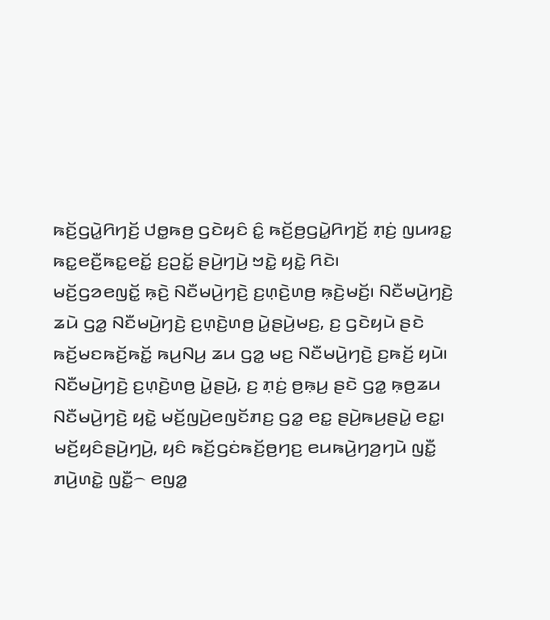ꤒꤢꤩ꤬ꤞꤣꤧ꤭ꤖꤚꤢꤩ꤬ ꤓꤥ꤭ꤒꤥ꤬ ꤞꤢꤧꤟꤢꤨ ꤢꤨ꤭ ꤒꤢꤩ꤬ꤥ꤬ꤞꤣꤧ꤭ꤖꤚꤢꤩ꤬ ꤊ꤫ꤢꤦ꤬ ꤜꤣꤙꤢ꤭ ꤒꤢ꤭ꤕꤢꤪ꤬ꤒꤢ꤭ꤕꤢꤩ꤭ ꤢ꤬ꤑꤢꤩ꤭ ꤔꤣꤧ꤬ꤚꤣꤧ꤬ ꤠꤢꤧ꤭ ꤟꤢꤧ꤭ ꤖꤢꤧ꤯
ꤗꤢꤩ꤬ꤞꤤꤕꤜꤢꤩ꤭ ꤒ꤫ꤢꤧ꤬ ꤡꤢꤪꤗꤣꤧ꤬ꤚꤢꤧ꤬ ꤢ꤬ꤛ꤫ꤢꤧ꤬ꤛꤥ꤬ ꤒ꤫ꤢꤧ꤬ꤗꤢꤩ꤬꤯ ꤡꤢꤪꤗꤣꤧ꤬ꤚꤢꤧ꤬ ꤘꤣꤧ ꤞꤤ꤭ ꤡꤢꤪꤗꤣꤧ꤬ꤚꤢꤧ꤬ ꤢ꤬ꤛ꤫ꤢꤧ꤬ꤛꤥ꤬ ꤣꤧ꤭ꤔꤣꤧ꤬ꤗꤢ꤬, ꤢ꤬ ꤞꤢꤧꤟꤣꤧ ꤔꤢꤧ ꤒꤢꤩ꤬ꤗꤢꤒꤢꤩ꤬ꤒꤢꤩ꤭ ꤒꤣ꤬ꤡꤣ꤬ ꤘꤣ ꤞꤤ꤭ ꤗꤢ꤬ ꤡꤢꤪꤗꤣꤧ꤬ꤚꤢꤧ꤬ ꤢ꤬ꤒꤢꤩ꤬ ꤟꤣꤧ꤯ ꤡꤢꤪꤗꤣꤧ꤬ꤚꤢꤧ꤬ ꤢ꤬ꤛ꤫ꤢꤧ꤬ꤛꤥ꤬ ꤣꤧ꤭ꤔꤣꤧ꤬, ꤢ꤬ ꤊ꤫ꤢꤦ꤬ ꤥ꤬ꤒ꤫ꤣ꤬ ꤔꤢꤧ ꤞꤤ꤭ ꤒ꤫ꤥ꤬ꤘꤣ ꤡꤢꤪꤗꤣꤧ꤬ꤚꤢꤧ꤬ ꤟꤢꤧ꤭ ꤗꤢꤩ꤬ꤜꤣꤧ꤬ꤕꤜꤢꤩꤊꤢ꤬ ꤞꤤ꤭ ꤕꤢ꤭ ꤔꤣꤧ꤬ꤒꤣ꤬ꤔꤣꤧ꤭ ꤕꤢ꤭꤯
ꤗꤢꤩ꤬ꤟꤢꤨꤔꤣꤧ꤬ꤚꤣꤧ꤬, ꤟꤢꤨ ꤒꤢꤩ꤬ꤞꤢꤦꤒꤢꤩ꤬ꤥ꤬ꤚꤢ꤬ ꤕꤣꤒꤣꤧ꤬ꤚꤤ꤬ꤚꤣꤧ ꤜꤢꤪ꤭ ꤊꤣꤧ꤬ꤛꤢꤧ꤭ ꤜꤢꤪ꤭꤮ ꤕꤜꤤ꤭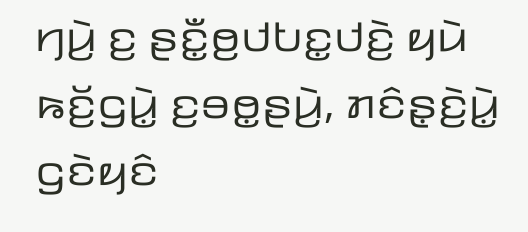ꤚꤣꤧ꤬ ꤢ꤬ ꤔꤢꤪ꤭ꤥ꤬ꤓꤝꤢ꤭ꤓꤢꤧ꤬ ꤟꤣꤧ ꤒꤢꤩ꤬ꤞꤣꤧ꤭ ꤢ꤬ꤋꤥ꤭ꤔꤣꤧ꤬, ꤊꤢꤨꤔ꤫ꤢꤧ꤬ꤣꤧ꤭ ꤞꤢꤧꤟꤢꤨ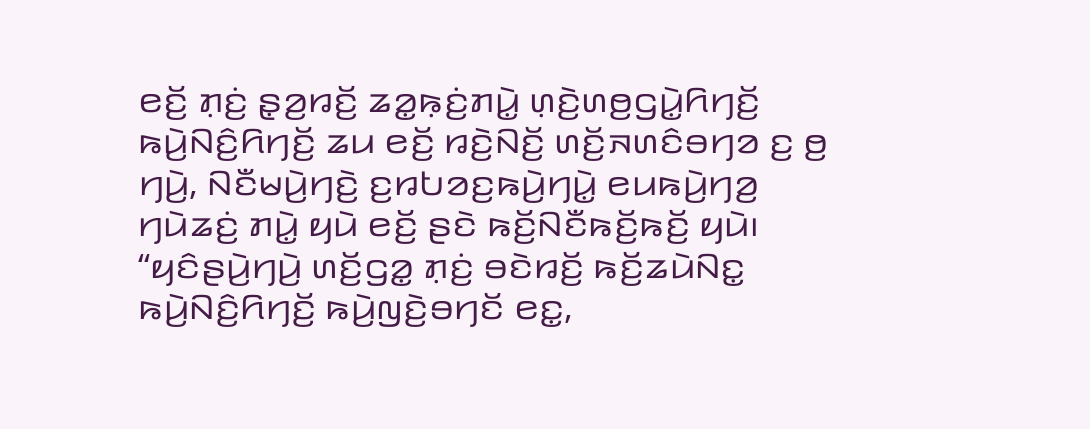ꤕꤢꤩ꤬ ꤊ꤫ꤢꤦ꤬ ꤔ꤫ꤤ꤬ꤙꤢꤩ꤬ ꤘꤤ꤭ꤒ꤫ꤢꤦ꤬ꤊꤣꤧ꤭ ꤛ꤫ꤢꤧ꤬ꤛꤥ꤬ꤞꤣꤧ꤭ꤖꤚꤢꤩ꤬ ꤒꤣꤧ꤬ꤡꤢꤨ꤬ꤖꤚꤢꤩ꤬ ꤘꤣ ꤕꤢꤩ꤬ ꤙꤢꤧ꤬ꤡꤢꤩ꤬ ꤛꤢꤩ꤬ꤏꤛꤢꤨꤋꤚꤤ ꤢ꤬ ꤥ꤬ ꤚꤣꤧ꤬, ꤡꤢꤪꤗꤣꤧ꤬ꤚꤢꤧ꤬ ꤢ꤬ꤙꤝꤤꤢ꤬ꤒꤣꤧ꤬ꤚꤣꤧ꤭ ꤕꤣꤒꤣꤧ꤬ꤚꤤ꤬ ꤚꤣꤧꤘꤢꤦ꤬ ꤊꤣꤧ꤭ ꤟꤣꤧ ꤕꤢꤩ꤬ ꤔꤢꤧ ꤒꤢꤩ꤬ꤡꤢꤪꤒꤢꤩ꤬ꤒꤢꤩ꤬ ꤟꤣꤧ꤯
“ꤟꤢꤨꤔꤣꤧ꤬ꤚꤣꤧ꤬ ꤛꤢꤩ꤬ꤞꤤ꤭ ꤊ꤫ꤢꤦ꤬ ꤋꤢꤧꤙꤢꤩ꤬ ꤒꤢꤩ꤬ꤘꤣꤧꤡꤢ꤭ ꤒꤣꤧ꤬ꤡꤢꤨ꤬ꤖꤚꤢꤩ꤬ ꤒꤣꤧ꤬ꤜꤢꤧ꤬ꤋꤚꤢꤩ ꤕꤢ꤭,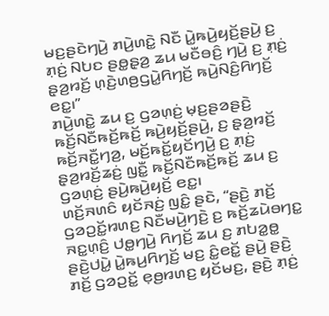ꤗꤢ꤬ꤔꤢꤧꤚꤣꤧ꤬ ꤊꤣꤧ꤬ꤛꤢꤧ꤭ ꤡꤢꤪ ꤣꤧ꤭ꤒꤣꤧ꤬ꤟꤢꤩ꤬ꤔꤣꤧ꤬ ꤢ꤬ ꤊ꤫ꤢꤦ꤬ ꤡꤝꤢ ꤔꤥ꤭ꤔ꤫ꤤ꤬ ꤘꤣ ꤗꤢꤪꤋꤢꤨ꤬ ꤚꤣꤧ꤬ ꤢ꤬ ꤊ꤫ꤢꤦ꤬ ꤔ꤫ꤤ꤬ꤙꤢꤩ꤬ ꤛ꤫ꤢꤧ꤬ꤛꤥ꤬ꤞꤣꤧ꤭ꤖꤚꤢꤩ꤬ ꤒꤣꤧ꤬ꤡꤢꤨ꤬ꤖꤚꤢꤩ꤬ ꤕꤢ꤭꤯”
ꤊꤣꤧ꤬ꤛꤢꤧ꤭ ꤘꤣ ꤢ꤬ ꤞꤤꤛ꤫ꤢꤦ꤬ ꤗ꤫ꤢ꤬ꤔꤤꤔꤢꤧ꤬ ꤒꤢꤩ꤬ꤡꤢꤪꤒꤢꤩ꤬ꤒꤢꤩ꤬ ꤒꤣꤧ꤬ꤟꤢꤩ꤬ꤔꤣꤧ꤬, ꤢ꤬ ꤔ꤫ꤤ꤬ꤙꤢꤩ꤬ ꤒꤢꤩ꤬ꤏꤢꤪ꤭ꤚꤤ꤬, ꤗꤢꤩ꤬ꤒꤢꤩ꤭ꤟꤢꤩꤚꤣꤧ꤬ ꤢ꤬ ꤊ꤫ꤢꤦ꤬ ꤔ꤫ꤤ꤬ꤙꤢꤩ꤬ꤘꤢꤦ꤬ ꤜꤢꤪ꤭ ꤒꤢꤩ꤬ꤡꤢꤪꤒꤢꤩ꤬ꤒꤢꤩ꤬ ꤘꤣ ꤢ꤬ ꤞꤤꤛ꤫ꤢꤦ꤬ ꤔꤣꤧ꤬ꤒꤣꤧ꤬ꤟꤢꤩ꤬ ꤕꤢ꤭꤯
ꤛꤢꤩ꤬ꤏꤛꤢꤨ ꤟꤢꤩꤏꤢꤦ꤬ ꤜꤢꤨ꤭ ꤔꤢꤧ, “ꤔꤢꤧ꤬ ꤊꤢꤩ꤬ ꤞꤤꤑꤢꤩ꤭ꤙꤛꤢ꤬ ꤡꤢꤪꤗꤣꤧ꤬ꤚꤢꤧ꤬ ꤢ꤬ ꤒꤢꤩ꤬ꤘꤣꤧꤋꤚꤢ꤭ ꤏꤢ꤭ꤛ꤫ꤢꤨ꤬ ꤓꤥ꤭ꤚꤣꤧ꤬ ꤖꤚꤢꤩ꤬ ꤘꤣ ꤢ꤬ ꤊꤝꤤ꤭ꤥ꤭ ꤔꤢꤧ꤬ꤓꤣꤧ꤭ ꤣꤧ꤭ꤒꤣ꤬ꤖꤚꤢꤩ꤬ ꤗꤢ꤬ ꤢꤨ꤭ꤕꤢꤩ꤭ ꤔꤣꤧ꤬ ꤔꤢꤧ꤬ ꤊꤢꤩ꤬ ꤞꤤꤑꤢꤩ꤭ ꤕ꤫ꤥ꤬ꤙꤛꤢ꤬ ꤟꤢꤩꤗꤢ꤬, ꤔꤢꤧ꤬ ꤊ꤫ꤢꤦ꤬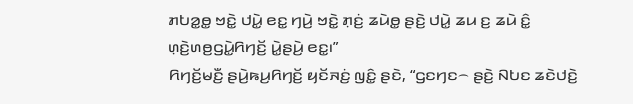ꤊꤝꤤ꤭ꤥ꤭ ꤠꤢꤧ꤭ ꤓꤣꤧ꤭ ꤕꤢ꤭ ꤚꤣꤧ꤬ ꤠꤢꤧ꤭ ꤊ꤫ꤢꤦ꤬ ꤘꤣꤧꤥ꤭ ꤔꤢꤧ꤬ ꤓꤣꤧ꤭ ꤘꤣ ꤢ꤬ ꤘꤣꤧ ꤢꤨ꤭ ꤛ꤫ꤢꤧ꤬ꤛꤥ꤬ꤞꤣꤧ꤭ꤖꤚꤢꤩ꤬ ꤣꤧ꤭ꤔꤣꤧ꤬ ꤕꤢ꤭꤯”
ꤖꤚꤢꤩ꤬ꤗꤢꤪ꤬ ꤔꤣꤧ꤬ꤒꤣ꤬ꤖꤚꤢꤩ꤬ ꤟꤢꤩꤏꤢꤦ꤬ ꤜꤢꤨ꤭ ꤔꤢꤧ, “ꤞꤢꤚꤢ꤮ ꤔꤢꤧ꤬ ꤡꤝꤢ ꤘꤢꤧꤓꤢꤧ꤬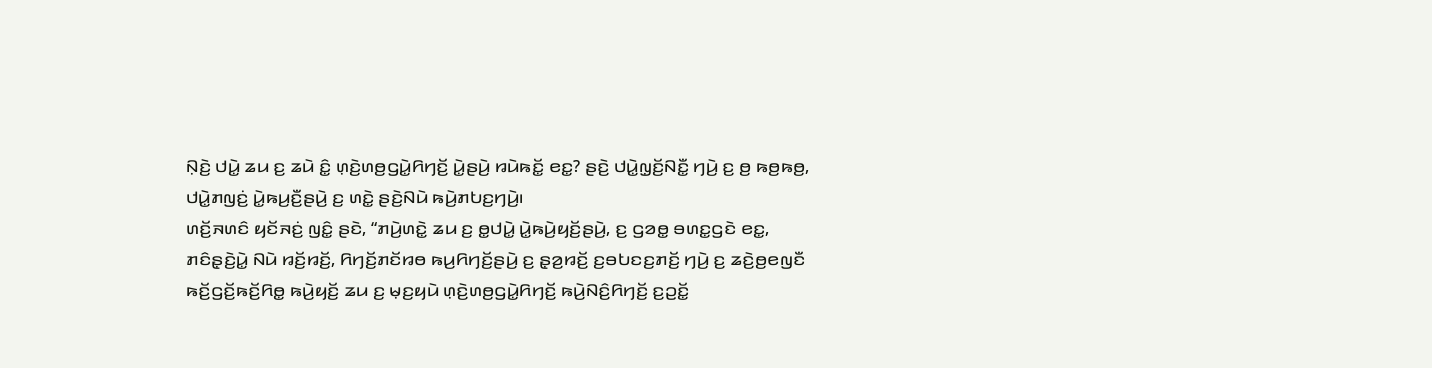ꤡ꤫ꤢꤧ꤬ ꤓꤣꤧ꤭ ꤘꤣ ꤢ꤬ ꤘꤣꤧ ꤢꤨ꤭ ꤛ꤫ꤢꤧ꤬ꤛꤥ꤬ꤞꤣꤧ꤭ꤖꤚꤢꤩ꤬ ꤣꤧ꤭ꤔꤣꤧ꤬ ꤙꤣꤧꤒꤢꤩ꤭ ꤕꤢ꤭? ꤔꤢꤧ꤬ ꤓꤣꤧ꤭ꤜ꤫ꤢꤩ꤬ꤡꤢꤪ꤭ ꤚꤣꤧ꤬ ꤢ꤬ ꤥ꤬ ꤒꤥ꤬ꤒꤥ꤬, ꤓꤣꤧ꤭ꤊꤜꤢꤦ꤬ ꤣꤧ꤭ꤒꤣ꤬ꤢꤪ꤬ꤔꤣꤧ꤬ ꤢ꤬ ꤛꤢꤧ꤭ ꤔꤢꤧ꤬ꤡꤣꤧ ꤒꤣꤧ꤬ꤊꤝꤢ꤬ꤚꤣꤧ꤬꤯
ꤛꤢꤩ꤬ꤏꤛꤢꤨ ꤟꤢꤩꤏꤢꤦ꤬ ꤜꤢꤨ꤭ ꤔꤢꤧ, “ꤊꤣꤧ꤬ꤛꤢꤧ꤭ ꤘꤣ ꤢ꤬ ꤥ꤭ꤓꤣꤧ꤭ ꤣꤧ꤭ꤒꤣꤧ꤬ꤟꤢꤩ꤬ꤔꤣꤧ꤬, ꤢ꤬ ꤞꤤꤥ꤭ ꤋꤛꤢ꤭ꤞꤢꤧ ꤕꤢ꤭,
ꤊꤢꤨꤔ꤫ꤢꤧ꤬ꤣꤧ꤭ ꤡꤣꤧ ꤙꤢꤩ꤬ꤙꤢꤩ꤬, ꤖꤚꤢꤩ꤬ꤊꤢꤩꤙꤥ ꤒꤣ꤬ꤖꤚꤢꤩ꤬ꤔꤣꤧ꤬ ꤢ꤬ ꤔ꤫ꤤ꤬ꤙꤢꤩ꤬ ꤢ꤬ꤋꤝꤢꤢ꤬ꤊꤢꤩ꤬ ꤚꤣꤧ꤬ ꤢ꤬ ꤘꤢꤧ꤬ꤥ꤬ꤕꤜꤢꤪ ꤒꤢꤩ꤬ꤞꤢꤩ꤬ꤒꤢꤩ꤬ꤖꤥ꤭ ꤒꤣꤧ꤬ꤟꤢꤩ꤬ ꤘꤣ ꤢ꤬ ꤗ꤫ꤢ꤬ꤟꤣꤧ ꤛ꤫ꤢꤧ꤬ꤛꤥ꤬ꤞꤣꤧ꤭ꤖꤚꤢꤩ꤬ ꤒꤣꤧ꤬ꤡꤢꤨ꤬ꤖꤚꤢꤩ꤬ ꤢ꤬ꤑꤢꤩ꤭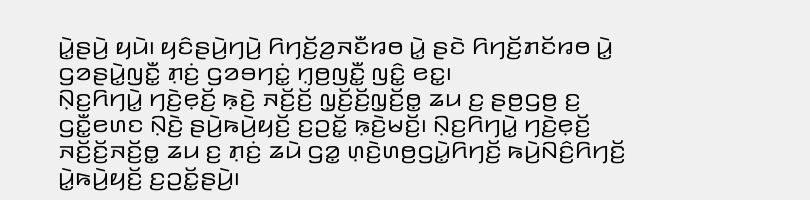ꤣꤧ꤭ꤔꤣꤧ꤬ ꤟꤣꤧ꤯ ꤟꤢꤨꤔꤣꤧ꤬ꤚꤣꤧ꤬ ꤖꤚꤢꤩ꤬ꤤ꤬ꤏꤢꤪꤙꤥ ꤣꤧ꤭ ꤔꤢꤧ ꤖꤚꤢꤩ꤬ꤊꤢꤩꤙꤥ ꤣꤧ꤭ ꤞꤤꤔꤣꤧ꤭ꤜꤢꤪ꤭ ꤊ꤫ꤢꤦ꤬ ꤞꤤꤋꤚꤢꤦ꤭ ꤚ꤫ꤥ꤬ꤜꤢꤪ꤭ ꤜꤢꤨ꤭ ꤕꤢ꤭꤯
ꤡ꤫ꤢ꤬ꤖꤚꤣꤧ꤭ ꤚꤢꤧ꤬ꤕ꤫ꤢꤩ꤬ ꤒ꤫ꤢꤧ꤬ ꤏꤢꤩ꤬ꤢꤩ꤬ ꤜ꤫ꤢꤩ꤬ꤢꤩ꤬ꤜ꤫ꤢꤩ꤬ꤥ꤭ ꤘꤣ ꤢ꤬ ꤔꤥ꤬ꤞꤥ꤬ ꤢ꤬ ꤞꤢꤪ꤭ꤕꤛꤢ ꤡ꤫ꤢꤧ꤬ ꤔꤣꤧ꤬ꤒꤣꤧ꤬ꤟꤢꤩ꤬ ꤢ꤬ꤑꤢꤩ꤭ ꤒ꤫ꤢꤧ꤬ꤗꤢꤩ꤬꤯ ꤡ꤫ꤢ꤬ꤖꤚꤣꤧ꤭ ꤚꤢꤧ꤬ꤕ꤫ꤢꤩ꤬ ꤏꤢꤩ꤬ꤢꤩ꤬ꤏꤢꤩ꤬ꤥ꤭ ꤘꤣ ꤢ꤬ ꤊ꤫ꤢꤦ꤬ ꤘꤣꤧ ꤞꤤ꤭ ꤛ꤫ꤢꤧ꤬ꤛꤥ꤬ꤞꤣꤧ꤭ꤖꤚꤢꤩ꤬ ꤒꤣꤧ꤬ꤡꤢꤨ꤬ꤖꤚꤢꤩ꤬ ꤣꤧ꤭ꤒꤣꤧ꤬ꤟꤢꤩ꤬ ꤢ꤬ꤑꤢꤩ꤭ꤔꤣꤧ꤬꤯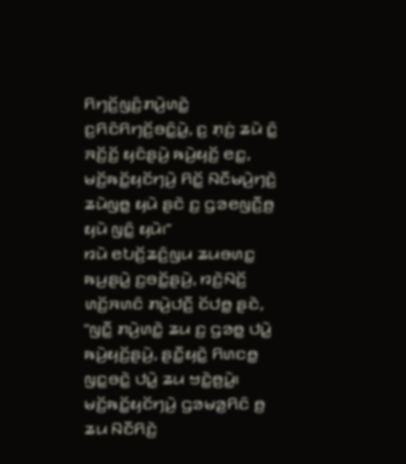ꤖꤚꤢꤩ꤬ꤜꤢꤨ꤬ꤊꤣꤧ꤬ꤛꤢꤧ꤭ ꤢ꤬ꤖꤢꤨꤖꤚꤢꤩ꤬ꤋꤢꤨ꤭ꤣꤧ꤭, ꤢ꤬ ꤊ꤫ꤢꤦ꤬ ꤘꤣꤧ ꤢꤨ꤭ ꤏꤢꤩ꤬ꤢꤩ꤬ ꤟꤢꤨꤔꤣꤧ꤬ ꤒꤣꤧ꤬ꤟꤢꤩ꤬ ꤕꤢ꤭, ꤗꤢꤩ꤬ꤒꤢꤩ꤭ꤟꤢꤩꤚꤣꤧ꤬ ꤖꤢꤩ꤭ ꤡꤢꤪꤗꤣꤧ꤬ꤚꤢꤧ꤬ ꤘꤣꤧꤜꤥ꤭ ꤟꤣꤧ ꤔꤢꤧ ꤢ꤬ ꤞꤤꤕꤜꤢꤪ꤬ꤥ꤬ ꤟꤣꤧ ꤜꤢꤨ꤭ ꤟꤣꤧ꤯”
ꤙꤣꤧ ꤕꤝꤢꤩ꤬ꤘꤢꤨ꤬ꤜꤣ ꤘꤣꤋꤛꤢ꤭ ꤒꤣ꤬ꤔꤣꤧ꤭ ꤢ꤬ꤋꤢꤩ꤭ꤔꤣꤧ꤬, ꤙꤢꤧ꤬ꤡꤢꤩ꤬ ꤛꤢꤩ꤬ꤏꤛꤢꤨ ꤊꤣꤧ꤬ꤓꤢꤪ꤬ ꤢꤩꤓꤥ꤭ ꤔꤢꤧ, “ꤜꤢꤪ꤭ ꤊꤣꤧ꤬ꤛꤢꤧ꤭ ꤘꤣ ꤢ꤬ ꤞꤤꤥ꤭ ꤓꤣꤧ꤭ ꤒꤣꤧ꤬ꤟꤢꤩ꤬ꤔꤣꤧ꤬, ꤔꤢꤪ꤭ꤟꤢꤧ꤭ ꤖꤛꤢꤥ꤭ ꤜꤢ꤭ꤋꤢꤧ꤭ ꤓꤣꤧ꤭ ꤘꤣ ꤠꤢꤧ꤭ꤥ꤬ꤣꤧ꤭꤯
ꤗꤢꤩ꤬ꤒꤢꤩ꤭ꤟꤢꤩꤚꤣꤧ꤬ ꤞꤤꤗꤤ꤬ꤖꤢꤨ ꤥ꤬ ꤘꤣ ꤡꤢꤪꤖꤢꤧ꤬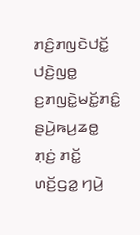ꤊꤢꤨ꤬ꤊꤜꤢꤧꤓꤢꤩ꤭ ꤓꤢꤧ꤬ꤜꤥ꤭ ꤢ꤬ꤊꤜꤢꤧ꤭ꤗꤢꤩ꤭ꤊꤢꤨ꤭ ꤔꤣꤧ꤬ꤒꤣ꤬ꤘꤥ꤭ ꤊ꤫ꤢꤦ꤬ ꤊꤢꤩ꤭ ꤛꤢꤩ꤬ꤞꤤ꤭ ꤚꤣꤧ꤬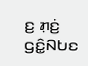ꤢ꤬ ꤊ꤫ꤢꤦ꤬ ꤞꤢꤨ꤭ꤡꤝꤢ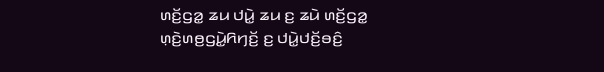ꤛꤢꤩ꤬ꤞꤤ꤭ ꤘꤣ ꤓꤣꤧ꤭ ꤘꤣ ꤢ꤬ ꤘꤣꤧ ꤛꤢꤩ꤬ꤞꤤ꤭ ꤛ꤫ꤢꤧ꤬ꤛꤥ꤬ꤞꤣꤧ꤭ꤖꤚꤢꤩ꤬ ꤢ꤬ ꤓꤣꤧ꤭ꤓꤢꤩ꤬ꤋꤢꤨ꤬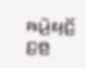ꤒꤣꤧ꤬ꤟꤢꤩ꤬ ꤢ꤬ꤥ꤬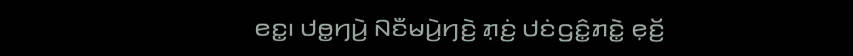ꤕꤢ꤭꤯ ꤓꤥ꤭ꤚꤣꤧ꤬ ꤡꤢꤪꤗꤣꤧ꤬ꤚꤢꤧ꤬ ꤊ꤫ꤢꤦ꤬ ꤓꤢꤦꤞꤢꤨ꤭ꤊꤢꤧ꤭ ꤕ꤫ꤢꤩ꤬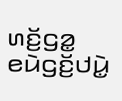ꤛꤢꤩ꤬ꤞꤤ꤭ ꤕꤣꤧꤞꤢꤩ꤬ꤓꤣꤧ꤭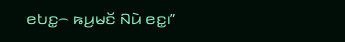ꤕꤝꤢ꤭꤮ ꤒꤣ꤬ꤗꤢꤩ ꤡꤣꤧ ꤕꤢ꤭꤯”